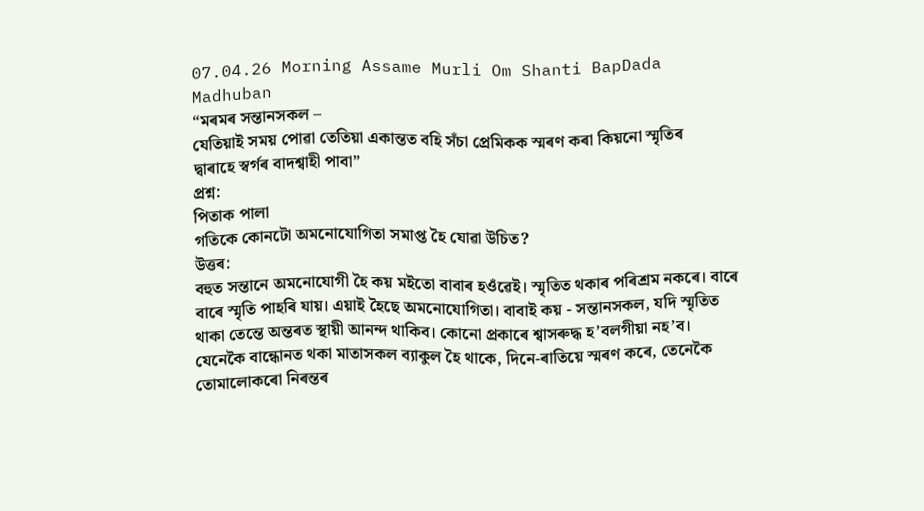07.04.26 Morning Assame Murli Om Shanti BapDada Madhuban
“মৰমৰ সন্তানসকল –
যেতিয়াই সময় পোৱা তেতিয়া একান্তত বহি সঁচা প্ৰেমিকক স্মৰণ কৰা কিয়নো স্মৃতিৰ
দ্বাৰাহে স্বৰ্গৰ বাদশ্বাহী পাবা”
প্ৰশ্ন:
পিতাক পালা
গতিকে কোনটো অমনোযোগিতা সমাপ্ত হৈ যোৱা উচিত?
উত্তৰ:
বহুত সন্তানে অমনোযোগী হৈ কয় মইতো বাবাৰ হওঁৱেই। স্মৃতিত থকাৰ পৰিশ্ৰম নকৰে। বাৰে
বাৰে স্মৃতি পাহৰি যায়। এয়াই হৈছে অমনোযোগিতা। বাবাই কয় - সন্তানসকল, যদি স্মৃতিত
থাকা তেন্তে অন্তৰত স্থায়ী আনন্দ থাকিব। কোনো প্ৰকাৰে শ্বাসৰুদ্ধ হ’বলগীয়া নহ’ব।
যেনেকৈ বান্ধোনত থকা মাতাসকল ব্যাকুল হৈ থাকে, দিনে-ৰাতিয়ে স্মৰণ কৰে, তেনেকৈ
তোমালোকৰো নিৰন্তৰ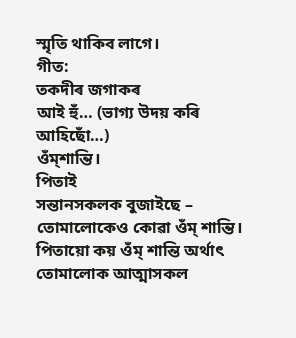স্মৃতি থাকিব লাগে।
গীত:
তকদীৰ জগাকৰ
আই হুঁ… (ভাগ্য উদয় কৰি আহিছোঁ…)
ওঁম্শান্তি।
পিতাই
সন্তানসকলক বুজাইছে – তোমালোকেও কোৱা ওঁম্ শান্তি। পিতায়ো কয় ওঁম্ শান্তি অৰ্থাৎ
তোমালোক আত্মাসকল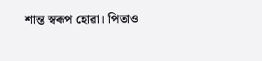শান্ত স্বৰূপ হোৱা। পিতাও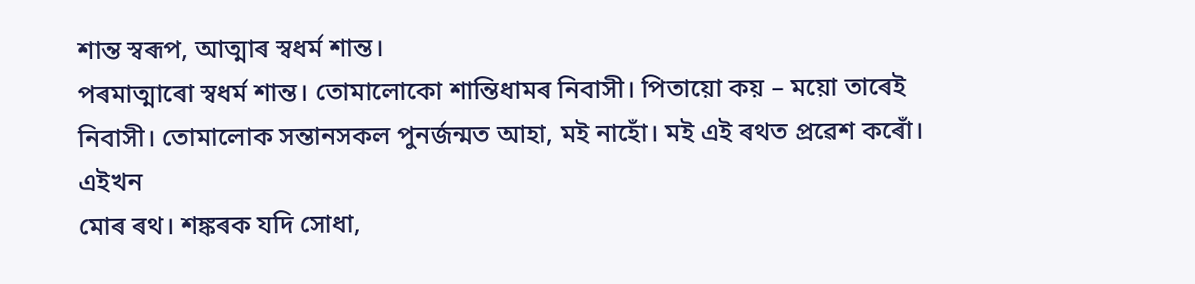শান্ত স্বৰূপ, আত্মাৰ স্বধৰ্ম শান্ত।
পৰমাত্মাৰো স্বধৰ্ম শান্ত। তোমালোকো শান্তিধামৰ নিবাসী। পিতায়ো কয় – ময়ো তাৰেই
নিবাসী। তোমালোক সন্তানসকল পুনৰ্জন্মত আহা, মই নাহোঁ। মই এই ৰথত প্ৰৱেশ কৰোঁ। এইখন
মোৰ ৰথ। শঙ্কৰক যদি সোধা,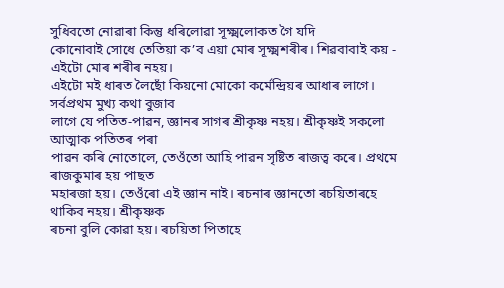সুধিবতো নোৱাৰা কিন্তু ধৰিলোৱা সূক্ষ্মলোকত গৈ যদি
কোনোবাই সোধে তেতিয়া ক’ব এয়া মোৰ সূক্ষ্মশৰীৰ। শিৱবাবাই কয় - এইটো মোৰ শৰীৰ নহয়।
এইটো মই ধাৰত লৈছোঁ কিয়নো মোকো কৰ্মেন্দ্ৰিয়ৰ আধাৰ লাগে। সৰ্বপ্ৰথম মুখ্য কথা বুজাব
লাগে যে পতিত-পাৱন, জ্ঞানৰ সাগৰ শ্ৰীকৃষ্ণ নহয়। শ্ৰীকৃষ্ণই সকলো আত্মাক পতিতৰ পৰা
পাৱন কৰি নোতোলে, তেওঁতো আহি পাৱন সৃষ্টিত ৰাজত্ব কৰে। প্ৰথমে ৰাজকুমাৰ হয় পাছত
মহাৰজা হয়। তেওঁৰো এই জ্ঞান নাই। ৰচনাৰ জ্ঞানতো ৰচয়িতাৰহে থাকিব নহয়। শ্ৰীকৃষ্ণক
ৰচনা বুলি কোৱা হয়। ৰচয়িতা পিতাহে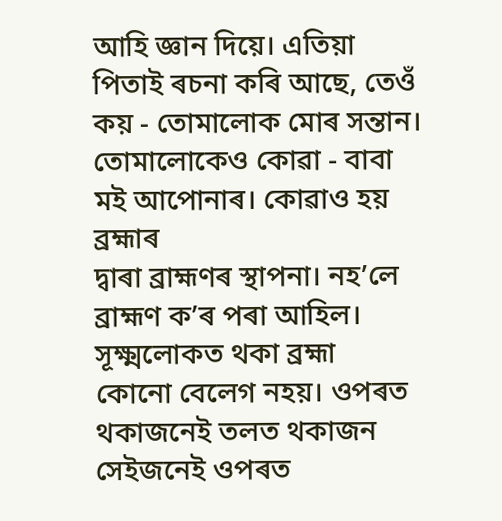আহি জ্ঞান দিয়ে। এতিয়া পিতাই ৰচনা কৰি আছে, তেওঁ
কয় - তোমালোক মোৰ সন্তান। তোমালোকেও কোৱা - বাবা মই আপোনাৰ। কোৱাও হয় ব্ৰহ্মাৰ
দ্বাৰা ব্ৰাহ্মণৰ স্থাপনা। নহ’লে ব্ৰাহ্মণ ক’ৰ পৰা আহিল। সূক্ষ্মলোকত থকা ব্ৰহ্মা
কোনো বেলেগ নহয়। ওপৰত থকাজনেই তলত থকাজন সেইজনেই ওপৰত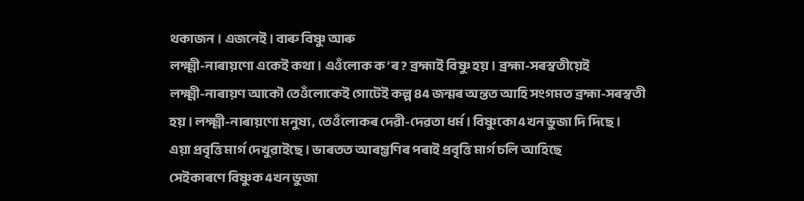থকাজন। এজনেই। বাৰু বিষ্ণু আৰু
লক্ষ্মী-নাৰায়ণো একেই কথা। এওঁলোক ক’ৰ? ব্ৰহ্মাই বিষ্ণু হয়। ব্ৰহ্মা-সৰস্বতীয়েই
লক্ষ্মী-নাৰায়ণ আকৌ তেওঁলোকেই গোটেই কল্প 84 জন্মৰ অন্তত আহি সংগমত ব্ৰহ্মা-সৰস্বতী
হয়। লক্ষ্মী-নাৰায়ণো মনুষ্য, তেওঁলোকৰ দেৱী-দেৱতা ধৰ্ম। বিষ্ণুকো 4খন ভুজা দি দিছে।
এয়া প্ৰবৃত্তি মাৰ্গ দেখুৱাইছে। ভাৰতত আৰম্ভণিৰ পৰাই প্ৰবৃত্তি মাৰ্গ চলি আহিছে
সেইকাৰণে বিষ্ণুক 4খন ভুজা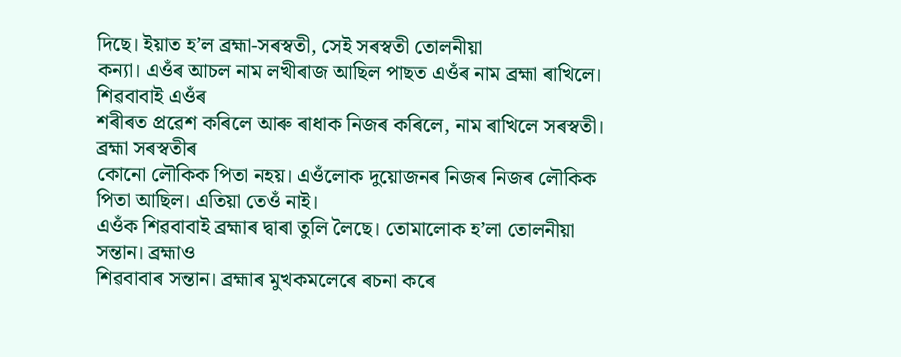দিছে। ইয়াত হ’ল ব্ৰহ্মা-সৰস্বতী, সেই সৰস্বতী তোলনীয়া
কন্যা। এওঁৰ আচল নাম লখীৰাজ আছিল পাছত এওঁৰ নাম ব্ৰহ্মা ৰাখিলে। শিৱবাবাই এওঁৰ
শৰীৰত প্ৰৱেশ কৰিলে আৰু ৰাধাক নিজৰ কৰিলে, নাম ৰাখিলে সৰস্বতী। ব্ৰহ্মা সৰস্বতীৰ
কোনো লৌকিক পিতা নহয়। এওঁলোক দুয়োজনৰ নিজৰ নিজৰ লৌকিক পিতা আছিল। এতিয়া তেওঁ নাই।
এওঁক শিৱবাবাই ব্ৰহ্মাৰ দ্বাৰা তুলি লৈছে। তোমালোক হ’লা তোলনীয়া সন্তান। ব্ৰহ্মাও
শিৱবাবাৰ সন্তান। ব্ৰহ্মাৰ মুখকমলেৰে ৰচনা কৰে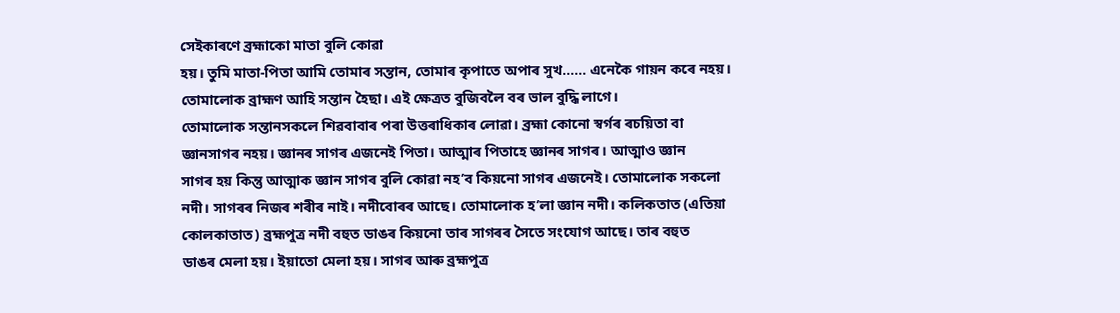সেইকাৰণে ব্ৰহ্মাকো মাতা বুলি কোৱা
হয়। তুমি মাতা-পিতা আমি তোমাৰ সন্তান, তোমাৰ কৃপাতে অপাৰ সুখ…… এনেকৈ গায়ন কৰে নহয়।
তোমালোক ব্ৰাহ্মণ আহি সন্তান হৈছা। এই ক্ষেত্ৰত বুজিবলৈ বৰ ভাল বুদ্ধি লাগে।
তোমালোক সন্তানসকলে শিৱবাবাৰ পৰা উত্তৰাধিকাৰ লোৱা। ব্ৰহ্মা কোনো স্বৰ্গৰ ৰচয়িতা বা
জ্ঞানসাগৰ নহয়। জ্ঞানৰ সাগৰ এজনেই পিতা। আত্মাৰ পিতাহে জ্ঞানৰ সাগৰ। আত্মাও জ্ঞান
সাগৰ হয় কিন্তু আত্মাক জ্ঞান সাগৰ বুলি কোৱা নহ’ব কিয়নো সাগৰ এজনেই। তোমালোক সকলো
নদী। সাগৰৰ নিজৰ শৰীৰ নাই। নদীবোৰৰ আছে। তোমালোক হ’লা জ্ঞান নদী। কলিকতাত (এতিয়া
কোলকাতাত) ব্ৰহ্মপুত্ৰ নদী বহুত ডাঙৰ কিয়নো তাৰ সাগৰৰ সৈতে সংযোগ আছে। তাৰ বহুত
ডাঙৰ মেলা হয়। ইয়াতো মেলা হয়। সাগৰ আৰু ব্ৰহ্মপুত্ৰ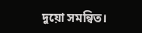দুয়ো সমন্বিত।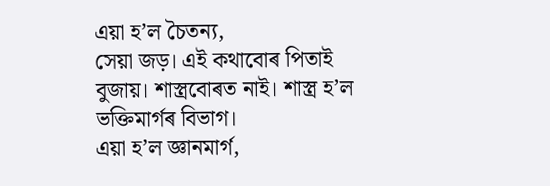এয়া হ’ল চৈতন্য,
সেয়া জড়। এই কথাবোৰ পিতাই বুজায়। শাস্ত্ৰবোৰত নাই। শাস্ত্ৰ হ’ল ভক্তিমাৰ্গৰ বিভাগ।
এয়া হ’ল জ্ঞানমাৰ্গ,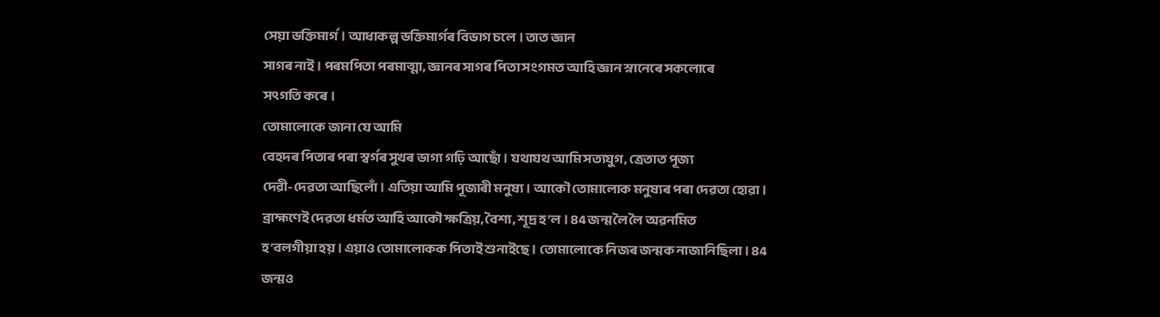সেয়া ভক্তিমাৰ্গ। আধাকল্প ভক্তিমাৰ্গৰ বিভাগ চলে। তাত জ্ঞান
সাগৰ নাই। পৰমপিতা পৰমাত্মা, জ্ঞানৰ সাগৰ পিতা সংগমত আহি জ্ঞান স্নানেৰে সকলোৰে
সৎগতি কৰে।
তোমালোকে জানা যে আমি
বেহদৰ পিতাৰ পৰা স্বৰ্গৰ সুখৰ ভাগ্য গঢ়ি আছোঁ। যথাযথ আমি সত্যযুগ, ত্ৰেতাত পূজ্য
দেৱী-দেৱতা আছিলোঁ। এতিয়া আমি পূজাৰী মনুষ্য। আকৌ তোমালোক মনুষ্যৰ পৰা দেৱতা হোৱা।
ব্ৰাহ্মণেই দেৱতা ধৰ্মত আহি আকৌ ক্ষত্ৰিয়, বৈশ্য, শূদ্ৰ হ’ল। 84 জন্ম লৈ লৈ অৱনমিত
হ’বলগীয়া হয়। এয়াও তোমালোকক পিতাই শুনাইছে। তোমালোকে নিজৰ জন্মক নাজানিছিলা। 84
জন্মও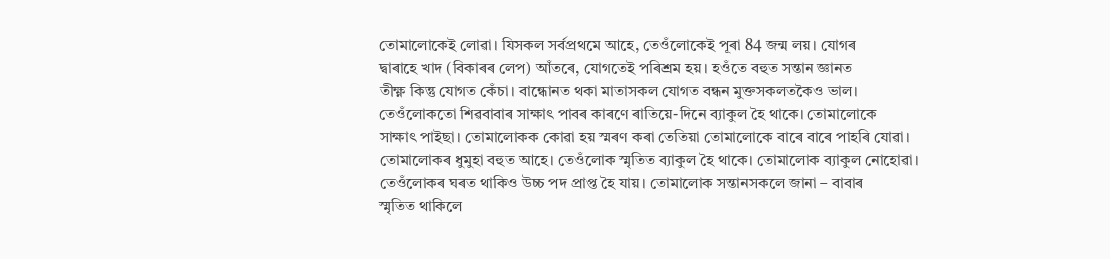তোমালোকেই লোৱা। যিসকল সৰ্বপ্ৰথমে আহে, তেওঁলোকেই পূৰা 84 জন্ম লয়। যোগৰ
দ্বাৰাহে খাদ (বিকাৰৰ লেপ) আঁতৰে, যোগতেই পৰিশ্ৰম হয়। হওঁতে বহুত সন্তান জ্ঞানত
তীক্ষ্ণ কিন্তু যোগত কেঁচা। বান্ধোনত থকা মাতাসকল যোগত বন্ধন মুক্তসকলতকৈও ভাল।
তেওঁলোকতো শিৱবাবাৰ সাক্ষাৎ পাবৰ কাৰণে ৰাতিয়ে-দিনে ব্যাকুল হৈ থাকে। তোমালোকে
সাক্ষাৎ পাইছা। তোমালোকক কোৱা হয় স্মৰণ কৰা তেতিয়া তোমালোকে বাৰে বাৰে পাহৰি যোৱা।
তোমালোকৰ ধুমুহা বহুত আহে। তেওঁলোক স্মৃতিত ব্যাকুল হৈ থাকে। তোমালোক ব্যাকুল নোহোৱা।
তেওঁলোকৰ ঘৰত থাকিও উচ্চ পদ প্ৰাপ্ত হৈ যায়। তোমালোক সন্তানসকলে জানা – বাবাৰ
স্মৃতিত থাকিলে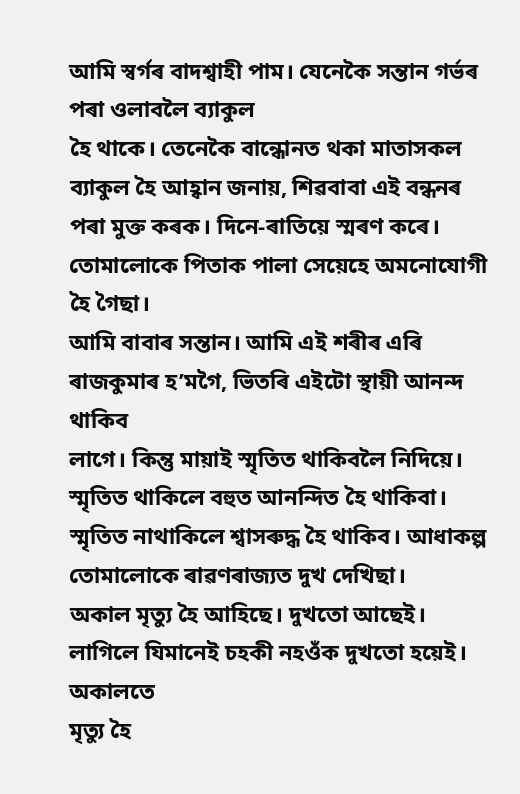আমি স্বৰ্গৰ বাদশ্বাহী পাম। যেনেকৈ সন্তান গৰ্ভৰ পৰা ওলাবলৈ ব্যাকুল
হৈ থাকে। তেনেকৈ বান্ধোনত থকা মাতাসকল ব্যাকুল হৈ আহ্বান জনায়, শিৱবাবা এই বন্ধনৰ
পৰা মুক্ত কৰক। দিনে-ৰাতিয়ে স্মৰণ কৰে। তোমালোকে পিতাক পালা সেয়েহে অমনোযোগী হৈ গৈছা।
আমি বাবাৰ সন্তান। আমি এই শৰীৰ এৰি ৰাজকুমাৰ হ’মগৈ, ভিতৰি এইটো স্থায়ী আনন্দ থাকিব
লাগে। কিন্তু মায়াই স্মৃতিত থাকিবলৈ নিদিয়ে। স্মৃতিত থাকিলে বহুত আনন্দিত হৈ থাকিবা।
স্মৃতিত নাথাকিলে শ্বাসৰুদ্ধ হৈ থাকিব। আধাকল্প তোমালোকে ৰাৱণৰাজ্যত দুখ দেখিছা।
অকাল মৃত্যু হৈ আহিছে। দুখতো আছেই। লাগিলে যিমানেই চহকী নহওঁক দুখতো হয়েই। অকালতে
মৃত্যু হৈ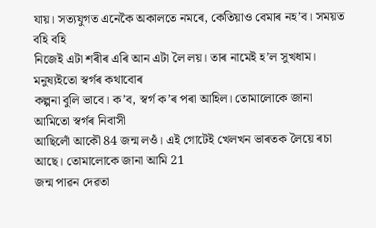যায়। সত্যযুগত এনেকৈ অকালতে নমৰে, কেতিয়াও বেমাৰ নহ’ব। সময়ত বহি বহি
নিজেই এটা শৰীৰ এৰি আন এটা লৈ লয়। তাৰ নামেই হ’ল সুখধাম। মনুষ্যইতো স্বৰ্গৰ কথাবোৰ
কল্পনা বুলি ভাবে। ক’ব, স্বৰ্গ ক’ৰ পৰা আহিল। তোমালোকে জানা আমিতো স্বৰ্গৰ নিবাসী
আছিলোঁ আকৌ 84 জন্ম লওঁ। এই গোটেই খেলখন ভাৰতক লৈয়ে ৰচা আছে। তোমালোকে জানা আমি 21
জন্ম পাৱন দেৱতা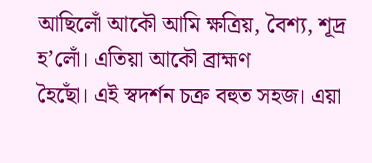আছিলোঁ আকৌ আমি ক্ষত্ৰিয়, বৈশ্য, শূদ্ৰ হ’লোঁ। এতিয়া আকৌ ব্ৰাহ্মণ
হৈছোঁ। এই স্বদৰ্শন চক্ৰ বহুত সহজ। এয়া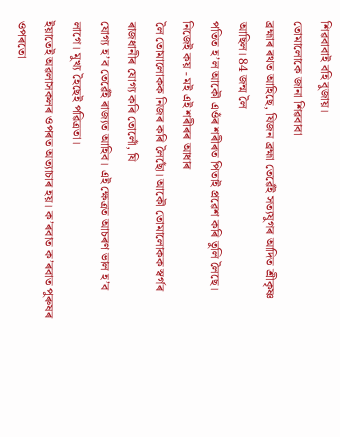শিৱবাবাই বহি বুজায়।
তোমালোকে জানা শিৱবাবা
ব্ৰহ্মাৰ ৰথত আহিছে, যিজন ব্ৰহ্মা তেৱেঁই সত্যযুগৰ আদিত শ্ৰীকৃষ্ণ আছিল। 84 জন্ম লৈ
পতিত হ’ল আকৌ এওঁৰ শৰীৰত পিতাই প্ৰৱেশ কৰি তুলি লৈছে। নিজেই কয় - মই এই শৰীৰৰ আধাৰ
লৈ তোমালোকক নিজৰ কৰি লৈছোঁ। আকৌ তোমালোকক স্বৰ্গৰ ৰাজধানীৰ যোগ্য কৰি তোলোঁ, যি
যোগ্য হ’ব তেৱেঁই ৰাজ্যত আহিব। এই ক্ষেত্ৰত আচৰণ ভাল হ’ব লাগে। মুখ্য হৈছেই পৱিত্ৰতা।
ইয়াতেই অৱলাসকলৰ ওপৰত অত্যাচাৰ হয়। ক’ৰবাত ক’ৰবাত পুৰুষৰ ওপৰতো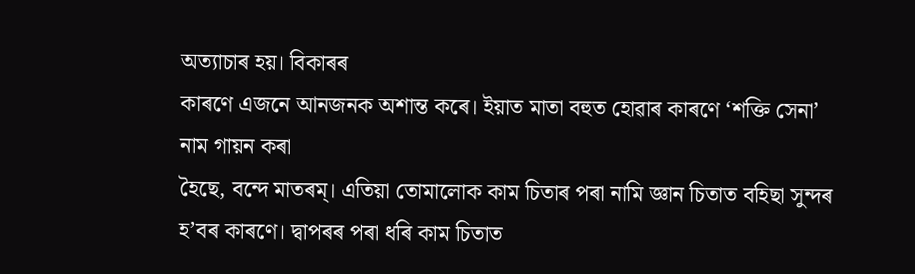অত্যাচাৰ হয়। বিকাৰৰ
কাৰণে এজনে আনজনক অশান্ত কৰে। ইয়াত মাতা বহুত হোৱাৰ কাৰণে ‘শক্তি সেনা’ নাম গায়ন কৰা
হৈছে, বন্দে মাতৰম্। এতিয়া তোমালোক কাম চিতাৰ পৰা নামি জ্ঞান চিতাত বহিছা সুন্দৰ
হ’বৰ কাৰণে। দ্বাপৰৰ পৰা ধৰি কাম চিতাত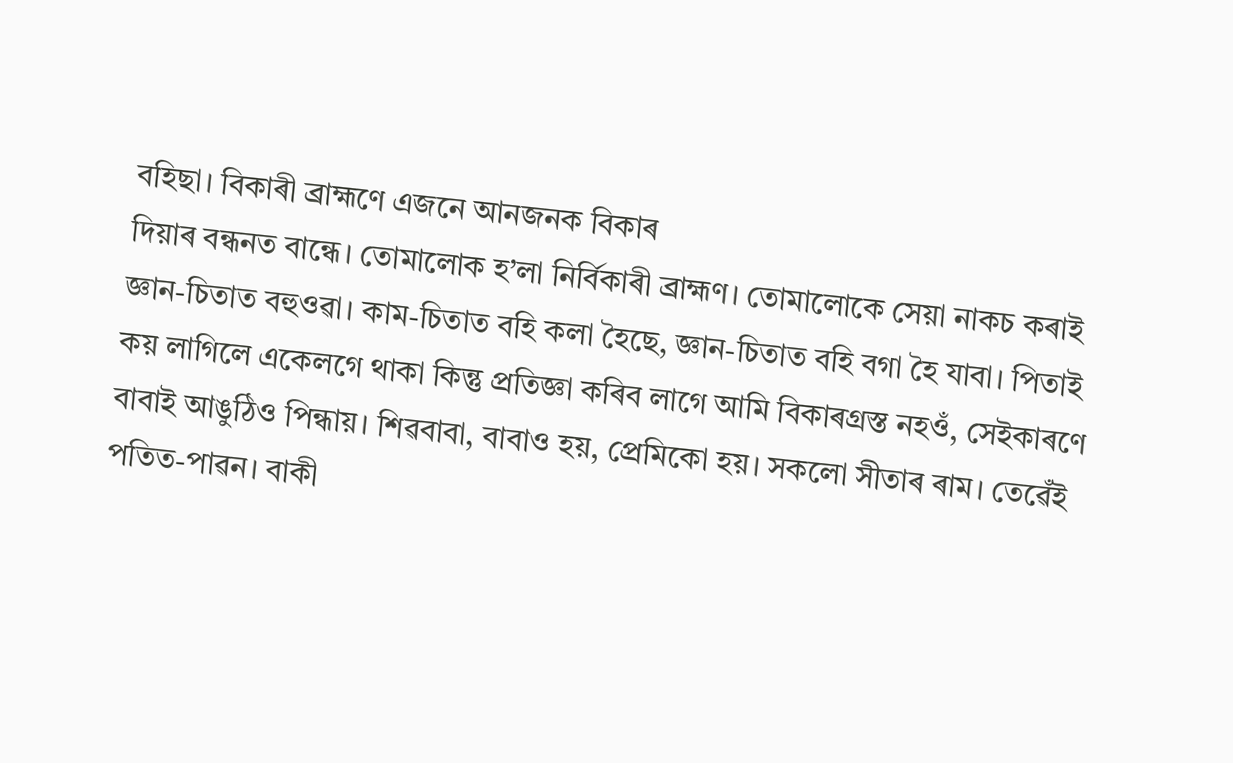বহিছা। বিকাৰী ব্ৰাহ্মণে এজনে আনজনক বিকাৰ
দিয়াৰ বন্ধনত বান্ধে। তোমালোক হ’লা নিৰ্বিকাৰী ব্ৰাহ্মণ। তোমালোকে সেয়া নাকচ কৰাই
জ্ঞান-চিতাত বহুওৱা। কাম-চিতাত বহি কলা হৈছে, জ্ঞান-চিতাত বহি বগা হৈ যাবা। পিতাই
কয় লাগিলে একেলগে থাকা কিন্তু প্ৰতিজ্ঞা কৰিব লাগে আমি বিকাৰগ্ৰস্ত নহওঁ, সেইকাৰণে
বাবাই আঙুঠিও পিন্ধায়। শিৱবাবা, বাবাও হয়, প্ৰেমিকো হয়। সকলো সীতাৰ ৰাম। তেৱেঁই
পতিত-পাৱন। বাকী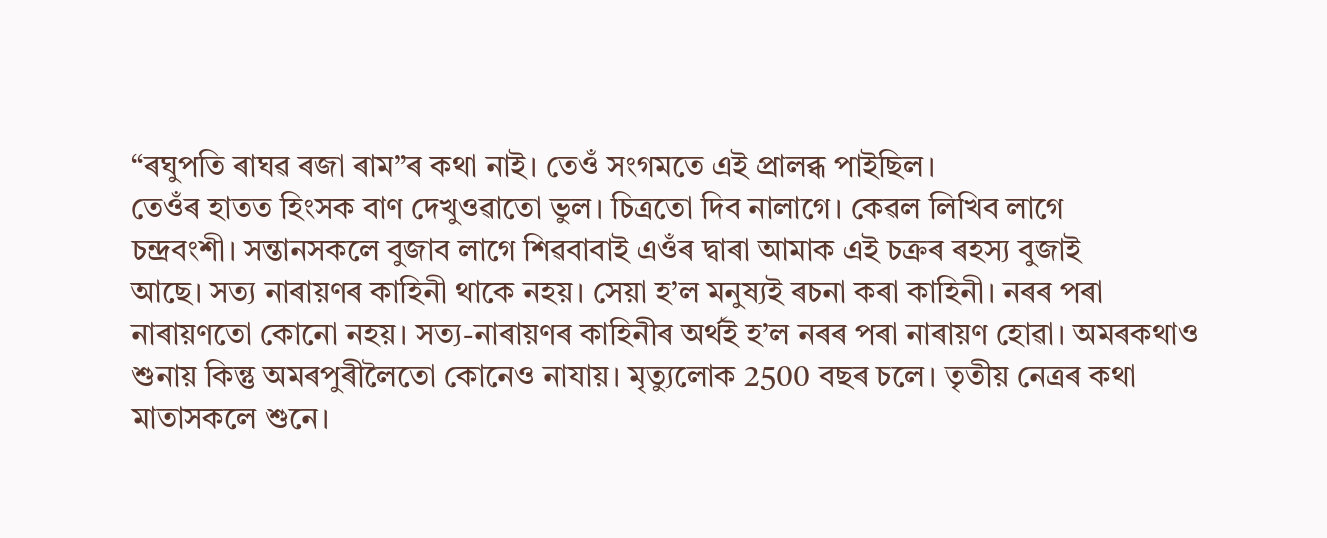“ৰঘুপতি ৰাঘৱ ৰজা ৰাম”ৰ কথা নাই। তেওঁ সংগমতে এই প্ৰালব্ধ পাইছিল।
তেওঁৰ হাতত হিংসক বাণ দেখুওৱাতো ভুল। চিত্ৰতো দিব নালাগে। কেৱল লিখিব লাগে
চন্দ্ৰবংশী। সন্তানসকলে বুজাব লাগে শিৱবাবাই এওঁৰ দ্বাৰা আমাক এই চক্ৰৰ ৰহস্য বুজাই
আছে। সত্য নাৰায়ণৰ কাহিনী থাকে নহয়। সেয়া হ’ল মনুষ্যই ৰচনা কৰা কাহিনী। নৰৰ পৰা
নাৰায়ণতো কোনো নহয়। সত্য-নাৰায়ণৰ কাহিনীৰ অৰ্থই হ’ল নৰৰ পৰা নাৰায়ণ হোৱা। অমৰকথাও
শুনায় কিন্তু অমৰপুৰীলৈতো কোনেও নাযায়। মৃত্যুলোক 2500 বছৰ চলে। তৃতীয় নেত্ৰৰ কথা
মাতাসকলে শুনে।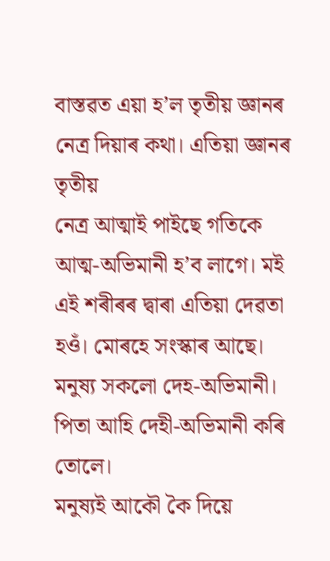বাস্তৱত এয়া হ’ল তৃতীয় জ্ঞানৰ নেত্ৰ দিয়াৰ কথা। এতিয়া জ্ঞানৰ তৃতীয়
নেত্ৰ আত্মাই পাইছে গতিকে আত্ম-অভিমানী হ’ব লাগে। মই এই শৰীৰৰ দ্বাৰা এতিয়া দেৱতা
হওঁ। মোৰহে সংস্কাৰ আছে। মনুষ্য সকলো দেহ-অভিমানী। পিতা আহি দেহী-অভিমানী কৰি তোলে।
মনুষ্যই আকৌ কৈ দিয়ে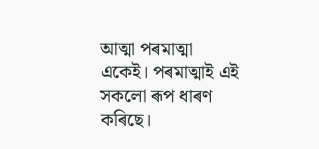আত্মা পৰমাত্মা একেই। পৰমাত্মাই এই সকলো ৰূপ ধাৰণ কৰিছে।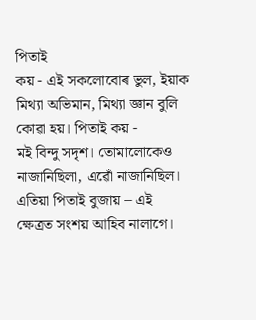পিতাই
কয় - এই সকলোবোৰ ভুল, ইয়াক মিথ্যা অভিমান, মিথ্যা জ্ঞান বুলি কোৱা হয়। পিতাই কয় -
মই বিন্দু সদৃশ। তোমালোকেও নাজানিছিলা, এৱোঁ নাজানিছিল। এতিয়া পিতাই বুজায় – এই
ক্ষেত্ৰত সংশয় আহিব নালাগে।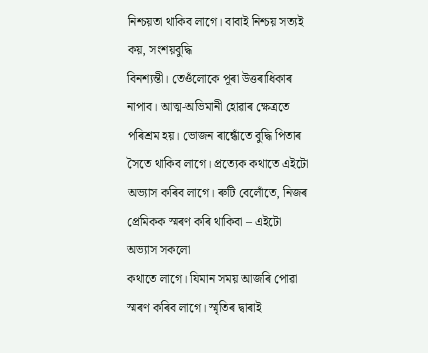নিশ্চয়তা থাকিব লাগে। বাবাই নিশ্চয় সত্যই কয়, সংশয়বুদ্ধি
বিনশ্যন্তী। তেওঁলোকে পূৰা উত্তৰাধিকাৰ নাপাব। আত্ম-অভিমানী হোৱাৰ ক্ষেত্ৰতে
পৰিশ্ৰম হয়। ভোজন ৰান্ধোঁতে বুদ্ধি পিতাৰ সৈতে থাকিব লাগে। প্ৰত্যেক কথাতে এইটো
অভ্যাস কৰিব লাগে। ৰুটি বেলোঁতে, নিজৰ প্ৰেমিকক স্মৰণ কৰি থাকিবা – এইটো অভ্যাস সকলো
কথাতে লাগে। যিমান সময় আজৰি পোৱা স্মৰণ কৰিব লাগে। স্মৃতিৰ দ্বাৰাই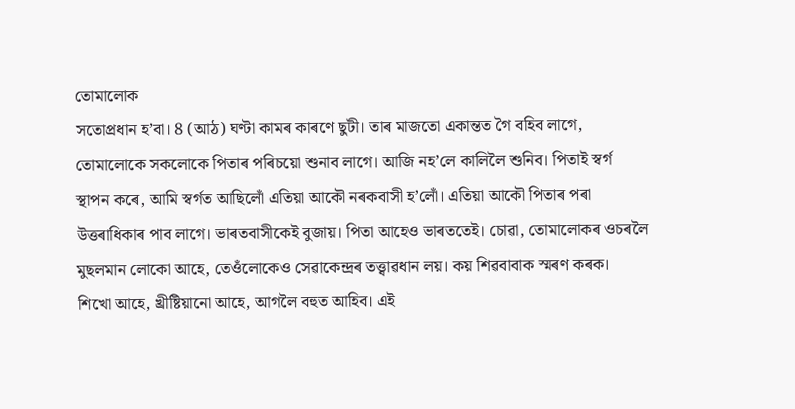তোমালোক
সতোপ্ৰধান হ’বা। 8 (আঠ) ঘণ্টা কামৰ কাৰণে ছুটী। তাৰ মাজতো একান্তত গৈ বহিব লাগে,
তোমালোকে সকলোকে পিতাৰ পৰিচয়ো শুনাব লাগে। আজি নহ’লে কালিলৈ শুনিব। পিতাই স্বৰ্গ
স্থাপন কৰে, আমি স্বৰ্গত আছিলোঁ এতিয়া আকৌ নৰকবাসী হ’লোঁ। এতিয়া আকৌ পিতাৰ পৰা
উত্তৰাধিকাৰ পাব লাগে। ভাৰতবাসীকেই বুজায়। পিতা আহেও ভাৰততেই। চোৱা, তোমালোকৰ ওচৰলৈ
মুছলমান লোকো আহে, তেওঁলোকেও সেৱাকেন্দ্ৰৰ তত্ত্বাৱধান লয়। কয় শিৱবাবাক স্মৰণ কৰক।
শিখো আহে, খ্ৰীষ্টিয়ানো আহে, আগলৈ বহুত আহিব। এই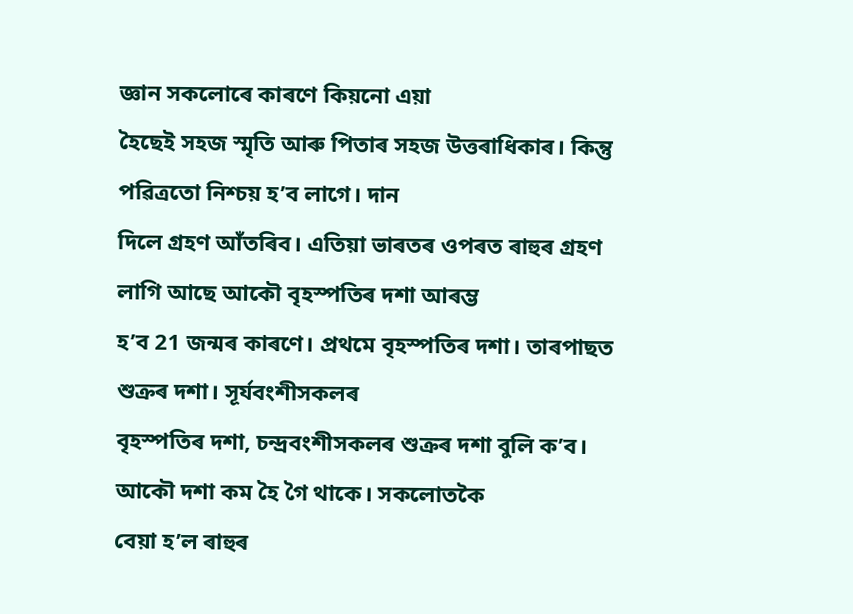জ্ঞান সকলোৰে কাৰণে কিয়নো এয়া
হৈছেই সহজ স্মৃতি আৰু পিতাৰ সহজ উত্তৰাধিকাৰ। কিন্তু পৱিত্ৰতো নিশ্চয় হ’ব লাগে। দান
দিলে গ্ৰহণ আঁতৰিব। এতিয়া ভাৰতৰ ওপৰত ৰাহুৰ গ্ৰহণ লাগি আছে আকৌ বৃহস্পতিৰ দশা আৰম্ভ
হ’ব 21 জন্মৰ কাৰণে। প্ৰথমে বৃহস্পতিৰ দশা। তাৰপাছত শুক্ৰৰ দশা। সূৰ্যবংশীসকলৰ
বৃহস্পতিৰ দশা, চন্দ্ৰবংশীসকলৰ শুক্ৰৰ দশা বুলি ক’ব। আকৌ দশা কম হৈ গৈ থাকে। সকলোতকৈ
বেয়া হ’ল ৰাহুৰ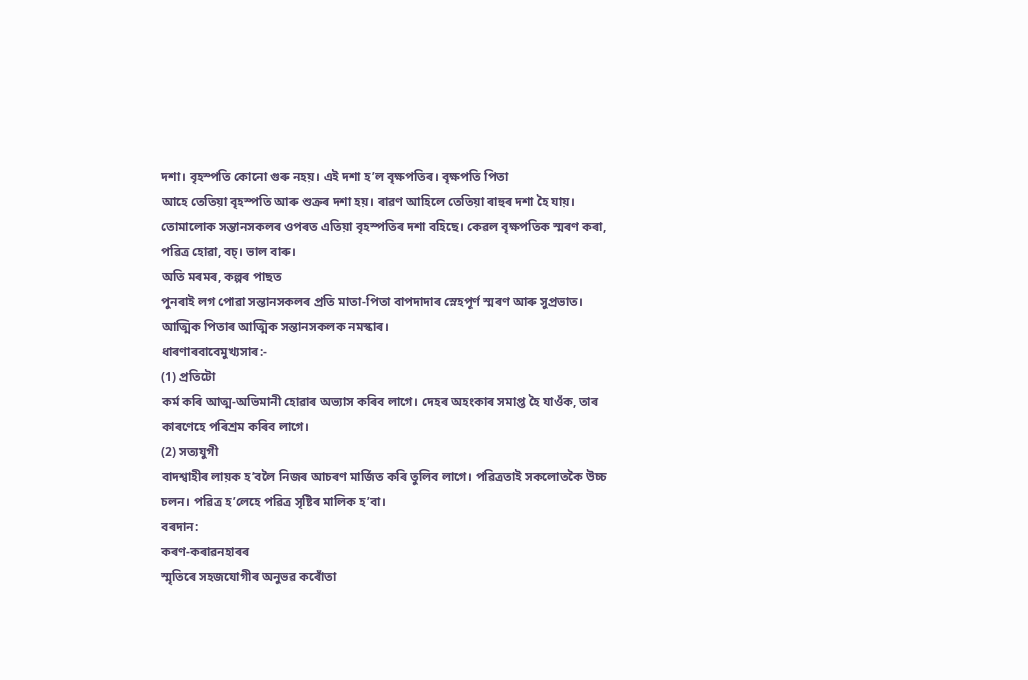দশা। বৃহস্পতি কোনো গুৰু নহয়। এই দশা হ’ল বৃক্ষপতিৰ। বৃক্ষপতি পিতা
আহে তেতিয়া বৃহস্পতি আৰু শুক্ৰৰ দশা হয়। ৰাৱণ আহিলে তেতিয়া ৰাহুৰ দশা হৈ যায়।
তোমালোক সন্তানসকলৰ ওপৰত এতিয়া বৃহস্পতিৰ দশা বহিছে। কেৱল বৃক্ষপতিক স্মৰণ কৰা,
পৱিত্ৰ হোৱা, বচ্। ভাল বাৰু।
অতি মৰমৰ, কল্পৰ পাছত
পুনৰাই লগ পোৱা সন্তানসকলৰ প্ৰতি মাতা-পিতা বাপদাদাৰ স্নেহপূৰ্ণ স্মৰণ আৰু সুপ্ৰভাত।
আত্মিক পিতাৰ আত্মিক সন্তানসকলক নমস্কাৰ।
ধাৰণাৰবাবেমুখ্যসাৰ:-
(1) প্ৰতিটো
কৰ্ম কৰি আত্ম-অভিমানী হোৱাৰ অভ্যাস কৰিব লাগে। দেহৰ অহংকাৰ সমাপ্ত হৈ যাওঁক, তাৰ
কাৰণেহে পৰিশ্ৰম কৰিব লাগে।
(2) সত্যযুগী
বাদশ্বাহীৰ লায়ক হ’বলৈ নিজৰ আচৰণ মাৰ্জিত কৰি তুলিব লাগে। পৱিত্ৰতাই সকলোতকৈ উচ্চ
চলন। পৱিত্ৰ হ’লেহে পৱিত্ৰ সৃষ্টিৰ মালিক হ’বা।
বৰদান:
কৰণ-কৰাৱনহাৰৰ
স্মৃতিৰে সহজযোগীৰ অনুভৱ কৰোঁতা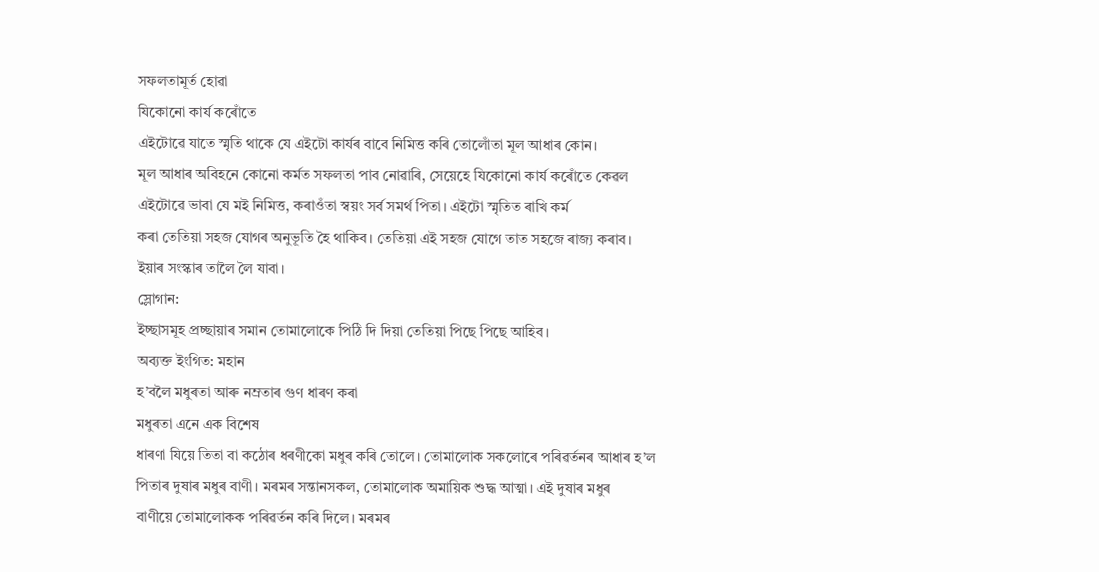সফলতামূৰ্ত হোৱা
যিকোনো কাৰ্য কৰোঁতে
এইটোৱে যাতে স্মৃতি থাকে যে এইটো কাৰ্যৰ বাবে নিমিত্ত কৰি তোলোঁতা মূল আধাৰ কোন।
মূল আধাৰ অবিহনে কোনো কৰ্মত সফলতা পাব নোৱাৰি, সেয়েহে যিকোনো কাৰ্য কৰোঁতে কেৱল
এইটোৱে ভাবা যে মই নিমিত্ত, কৰাওঁতা স্বয়ং সৰ্ব সমৰ্থ পিতা। এইটো স্মৃতিত ৰাখি কর্ম
কৰা তেতিয়া সহজ যোগৰ অনুভূতি হৈ থাকিব। তেতিয়া এই সহজ যোগে তাত সহজে ৰাজ্য কৰাব।
ইয়াৰ সংস্কাৰ তালৈ লৈ যাবা।
স্লোগান:
ইচ্ছাসমূহ প্ৰচ্ছায়াৰ সমান তোমালোকে পিঠি দি দিয়া তেতিয়া পিছে পিছে আহিব।
অব্যক্ত ইংগিত: মহান
হ’বলৈ মধুৰতা আৰু নম্ৰতাৰ গুণ ধাৰণ কৰা
মধুৰতা এনে এক বিশেষ
ধাৰণা যিয়ে তিতা বা কঠোৰ ধৰণীকো মধুৰ কৰি তোলে। তোমালোক সকলোৰে পৰিৱৰ্তনৰ আধাৰ হ’ল
পিতাৰ দুষাৰ মধুৰ বাণী। মৰমৰ সন্তানসকল, তোমালোক অমায়িক শুদ্ধ আত্মা। এই দুষাৰ মধুৰ
বাণীয়ে তোমালোকক পৰিৱৰ্তন কৰি দিলে। মৰমৰ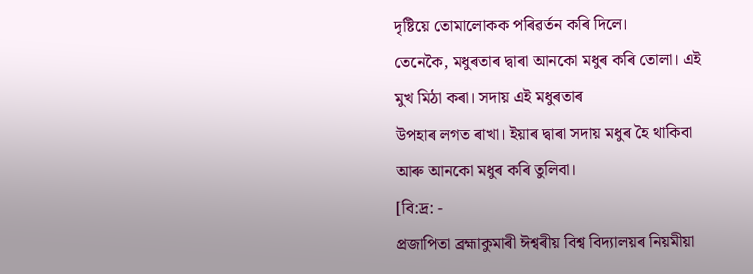দৃষ্টিয়ে তোমালোকক পৰিৱৰ্তন কৰি দিলে।
তেনেকৈ, মধুৰতাৰ দ্বাৰা আনকো মধুৰ কৰি তোলা। এই মুখ মিঠা কৰা। সদায় এই মধুৰতাৰ
উপহাৰ লগত ৰাখা। ইয়াৰ দ্বাৰা সদায় মধুৰ হৈ থাকিবা আৰু আনকো মধুৰ কৰি তুলিবা।
[বি:দ্ৰ: -
প্ৰজাপিতা ব্ৰহ্মাকুমাৰী ঈশ্বৰীয় বিশ্ব বিদ্যালয়ৰ নিয়মীয়া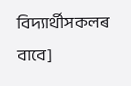বিদ্যাৰ্থীসকলৰ বাবে]